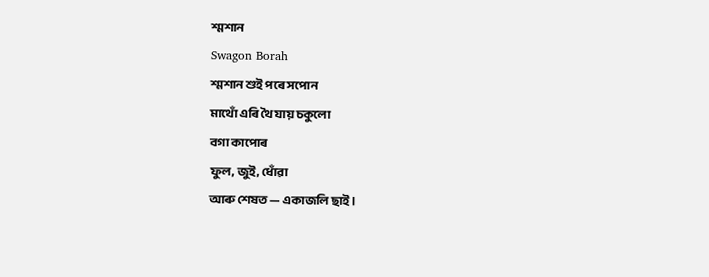শ্মশান
Swagon Borah
শ্মশান শুই পৰে সপোন
মাথোঁ এৰি থৈ যায় চকুলো
বগা কাপোৰ
ফুল, জুই, ধোঁৱা
আৰু শেষত — একাজলি ছাই।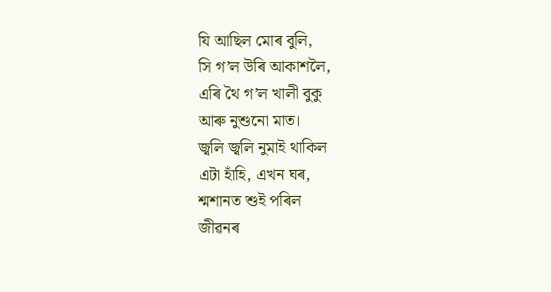যি আছিল মোৰ বুলি,
সি গ’ল উৰি আকাশলৈ,
এৰি থৈ গ’ল খালী বুকু
আৰু নুশুনো মাত।
জ্বলি জ্বলি নুমাই থাকিল
এটা হাঁহি, এখন ঘৰ,
শ্মশানত শুই পৰিল
জীৱনৰ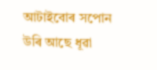আটাইবোৰ সপোন
উৰি আছে ধূৱা